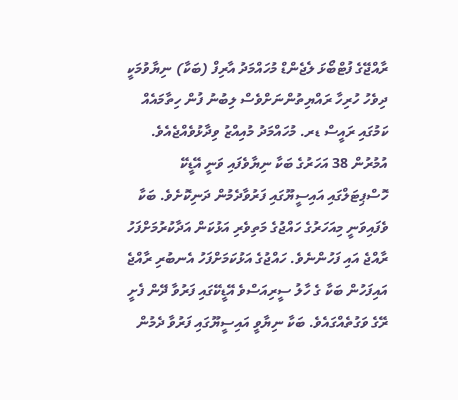ރާއްޖޭގެ ފުޓްބޯޅަ ލެޖެންޑް މުހައްމަދު އާރިފް (ބަކާ) ނިޔާވުމަކީ ދިވެހު ހުރިހާ ރައްޔިތުންނަށްވެސް ލިބުނު ފުން ހިތާމައެއް ކަމުގައި ރައީސް ޑރ. މުހައްމަދު މުއިއްޒު ވިދާޅުވެއްޖެއެވެ.
އުމުރުން 38 އަހަރުގެ ބަކާ ނިޔާވެފައި ވަނީ އޭޑީކޭ ހޮސްޕިޓަލްގައި އައިސީޔޫގައި ފަރުވާދެމުން ދަނިކޮށެވެ. ބަކާ ވެފައިވަނީ މިއަހަރުގެ ހައްޖުގެ މަތިވެރި އަޅުކަން އަދާކުރުމަށްފަހު ރާއްޖެ އައި ފަހުންނެވެ. ހައްޖުގެ އަޅުކަމަށްފަހު އެނބުރި ރާއްޖެ އައިފަހުން ބަކާ ގެ ހާލު ސީރިއަސްވެ އޭޑީކޭގައި ފަރުވާ ދޭން ފެށީ ރޭގެ ވަގުތެއްގައެވެ. ބަކާ ނިޔާވީ އައިސީޔޫގައި ފަރުވާ ދެމުން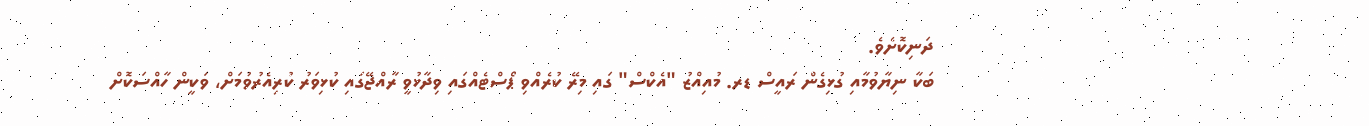ދަނިކޮށެވެ.
ބަކާ ނިޔާވުމާއި ގުޅިގެން ރައީސް ޑރ. މުއިއްޒު "އެކްސް" ގައި މިރޭ ކުރެއްވި ޕޯސްޓެއްގައި ވިދާޅުވީ ރާއްޖޭގައި ކުޅިވަރު ކުރިއެރުވުމަށް، ވަކީން ހާއްސަކޮށް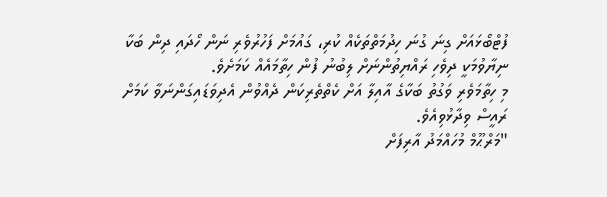ފުޓްބޯޅައަށް ގިނަ ގުނަ ހިދުމަތްތަކެއް ކުރި، ގައުމަށް ފަހުރުވެރި ނަން ހޯދައި ދިން ބަކާ ނިޔާވުމަކީ ދިވެހި ރައްޔިތުންނަށް ލިބުނު ފުން ހިތާމައެއް ކަމަށެވެ.
މި ހިތާމަވެރި ވަގުތު ބަކާގެ އާއިލާ އަށް ކެތްތެރިކަން ދެއްވުން އެދިވަޑައިގަންނަވާ ކަމަށް ރައީސް ވިދާޅުވިއެވެ.
"މަރްޙޫމް މުހައްމަދު އާރިފަށް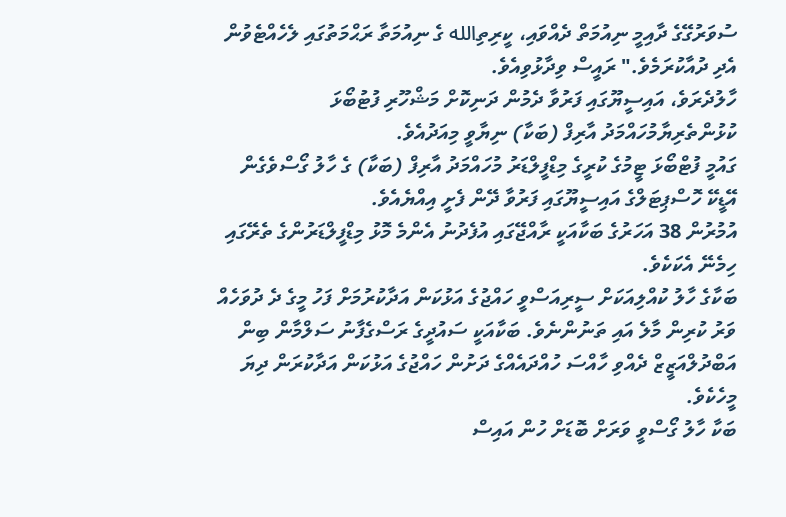ސުވަރުގޭގެ ދާއިމީ ނިއުމަތް ދެއްވައި، ކީރިތިالله ގެ ނިއުމަތާ ރަޙްމަތުގައި ލެހެއްޓެވުން އެދި ދުއާކުރަމެވެ." ރައީސް ވިދާޅުވިއެވެ.
ހާލުދެރަވެ، އައިސީޔޫގައި ފަރުވާ ދެމުން ދަނިކޮށް މަޝްހޫރި ފުޓުބޯޅަ ކުޅުންތެރިޔާމުހައްމަދު އާރިފް (ބަކާ) ނިޔާވީ މިއަދުއެވެ.
ގައުމީ ފުޓްބޯޅަ ޓީމުގެ ކުރީގެ މިޑްފީލްޑަރު މުހައްމަދު އާރިފް (ބަކާ) ގެ ހާލު ގޯސްވެގެން އޭޑީކޭ ހޮސްޕިޓަލްގެ އައިސީޔޫގައި ފަރުވާ ދޭން ފެށީ އިއްޔެއެވެ.
އުމުރުން 38 އަހަރުގެ ބަކާއަކީ ރާއްޖޭގައި އުފެދުނު އެންމެ މޮޅު މިޑްފީލްޑަރުންގެ ތެރޭގައި ހިމެނޭ އެކަކެވެ.
ބަކާގެ ހާލު ކުއްލިއަކަށް ސީރިއަސްވީ ހައްޖުގެ އަޅުކަން އަދާކުރުމަށް ފަހު މީގެ ދެ ދުވަހެއް ވަރު ކުރިން މާލެ އައި ތަނުންނެވެ. ބަކާއަކީ ސައުދީގެ ރަސްގެފާނު ސަލްމާން ބިން އަބްދުލްއަޒީޒް ދެއްވި ހާއްސަ ހުއްދައެއްގެ ދަށުން ހައްޖުގެ އަޅުކަން އަދާކުރަން ދިޔަ މީހެކެވެ.
ބަކާ ހާލު ގޯސްވީ ވަރަށް ބޮޑަށް ހުން އައިސް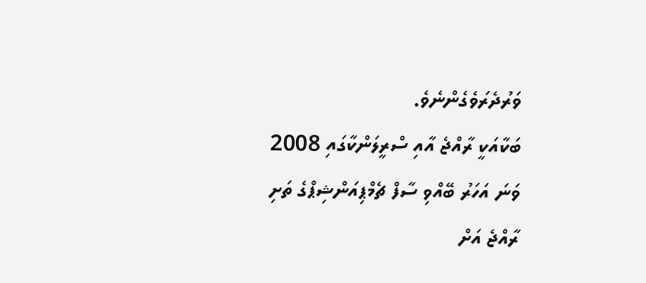ވަރުދެރަވެގެންނެވެ.
ބަކާއަކީ ރާއްޖެ އާއި ސްރީލަންކާގައި 2008 ވަނަ އަހަރު ބޭއްވި ސާފް ޗެމްޕިއަންޝިޕްގެ ތަށި ރާއްޖެ އަށް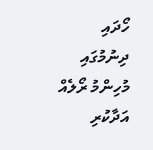ހޯދައި ދިނުމުގައި މުހިންމު ރޯލެއް އަދާކުރި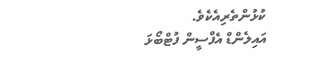ކުޅުންތެރިއެކެވެ.
އައިލެންޑް އެފްސީން ފުޓްބޯޅަ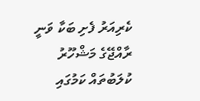ކެރިއަރު ފެށި ބަކާ ވަނީ ރާއްޖޭގެ މަޝްހޫރު ކުލަބުތައް ކަމުގައި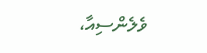ވެލެންސިއާ،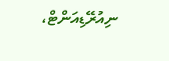ނިއުރޭޑިއަންޓް،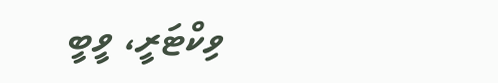ވިކްޓަރީ، ވީބީ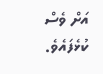އަށް ވެސް ކުޅެފައެވެ.